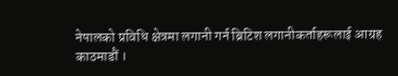नेपालको प्रविधि क्षेत्रमा लगानी गर्न ब्रिटिश लगानीकर्ताहरूलाई आग्रह
काठमाडौं ।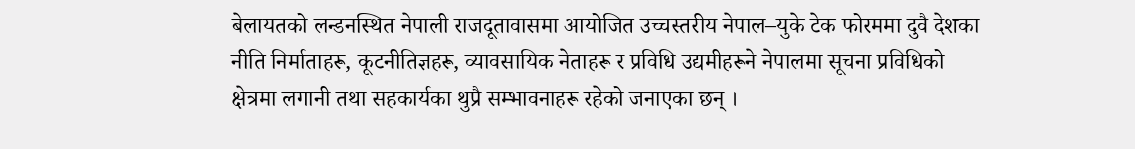बेलायतको लन्डनस्थित नेपाली राजदूतावासमा आयोजित उच्चस्तरीय नेपाल–युके टेक फोरममा दुवै देशका नीति निर्माताहरू, कूटनीतिज्ञहरू, व्यावसायिक नेताहरू र प्रविधि उद्यमीहरूने नेपालमा सूचना प्रविधिको क्षेत्रमा लगानी तथा सहकार्यका थुप्रै सम्भावनाहरू रहेको जनाएका छन् ।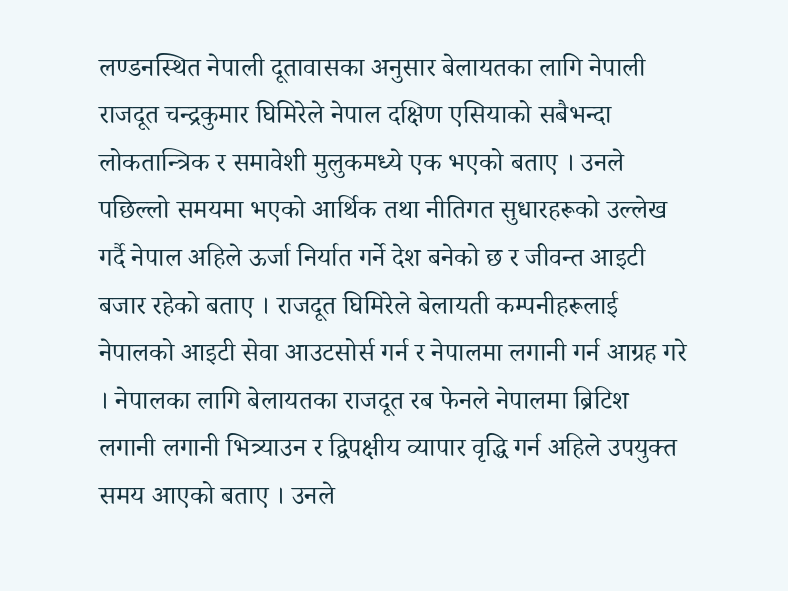लण्डनस्थित नेपाली दूतावासका अनुसार बेलायतका लागि नेपाली राजदूत चन्द्रकुमार घिमिरेले नेपाल दक्षिण एसियाको सबैभन्दा लोकतान्त्रिक र समावेशी मुलुकमध्ये एक भएको बताए । उनले पछिल्लो समयमा भएको आर्थिक तथा नीतिगत सुधारहरूको उल्लेख गर्दै नेपाल अहिले ऊर्जा निर्यात गर्ने देश बनेको छ र जीवन्त आइटी बजार रहेको बताए । राजदूत घिमिरेले बेलायती कम्पनीहरूलाई नेपालको आइटी सेवा आउटसोर्स गर्न र नेपालमा लगानी गर्न आग्रह गरे । नेपालका लागि बेलायतका राजदूत रब फेनले नेपालमा ब्रिटिश लगानी लगानी भित्र्याउन र द्विपक्षीय व्यापार वृद्धि गर्न अहिले उपयुक्त समय आएको बताए । उनले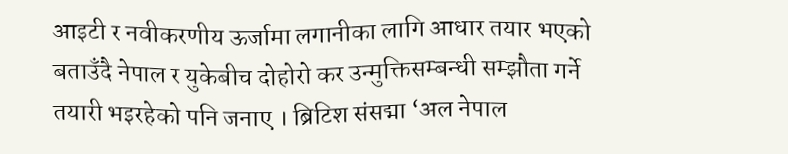आइटी र नवीकरणीय ऊर्जामा लगानीका लागि आधार तयार भएको बताउँदै नेपाल र युकेबीच दोहोरो कर उन्मुक्तिसम्बन्धी सम्झौता गर्ने तयारी भइरहेको पनि जनाए । ब्रिटिश संसद्मा ‘अल नेपाल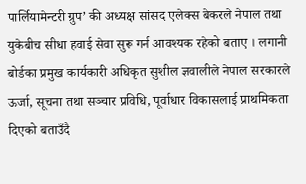पार्लियामेन्टरी ग्रुप’ की अध्यक्ष सांसद एलेक्स बेकरले नेपाल तथा युकेबीच सीधा हवाई सेवा सुरू गर्न आवश्यक रहेको बताए । लगानी बोर्डका प्रमुख कार्यकारी अधिकृत सुशील ज्ञवालीले नेपाल सरकारले ऊर्जा, सूचना तथा सञ्चार प्रविधि, पूर्वाधार विकासलाई प्राथमिकता दिएको बताउँदै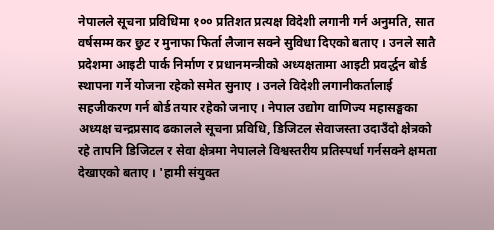नेपालले सूचना प्रविधिमा १०० प्रतिशत प्रत्यक्ष विदेशी लगानी गर्न अनुमति, सात वर्षसम्म कर छुट र मुनाफा फिर्ता लैजान सक्ने सुविधा दिएको बताए । उनले सातै प्रदेशमा आइटी पार्क निर्माण र प्रधानमन्त्रीको अध्यक्षतामा आइटी प्रवर्द्धन बोर्ड स्थापना गर्ने योजना रहेको समेत सुनाए । उनले विदेशी लगानीकर्तालाई सहजीकरण गर्न बोर्ड तयार रहेको जनाए । नेपाल उद्योग वाणिज्य महासङ्घका अध्यक्ष चन्द्रप्रसाद ढकालले सूचना प्रविधि, डिजिटल सेवाजस्ता उदाउँदो क्षेत्रको रहे तापनि डिजिटल र सेवा क्षेत्रमा नेपालले विश्वस्तरीय प्रतिस्पर्धा गर्नसक्ने क्षमता देखाएको बताए । 'हामी संयुक्त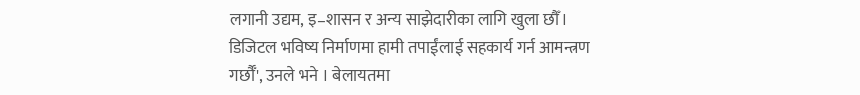लगानी उद्यम, इ–शासन र अन्य साझेदारीका लागि खुला छौँ। डिजिटल भविष्य निर्माणमा हामी तपाईंलाई सहकार्य गर्न आमन्त्रण गर्छौँ', उनले भने । बेलायतमा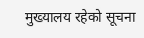मुख्यालय रहेको सूचना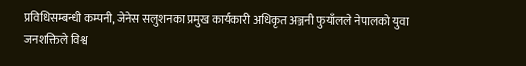प्रविधिसम्बन्धी कम्पनी, जेनेस सलुशनका प्रमुख कार्यकारी अधिकृत अञ्जनी फुयाँलले नेपालको युवा जनशक्तिले विश्व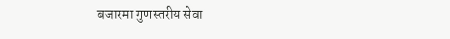बजारमा गुणस्तरीय सेवा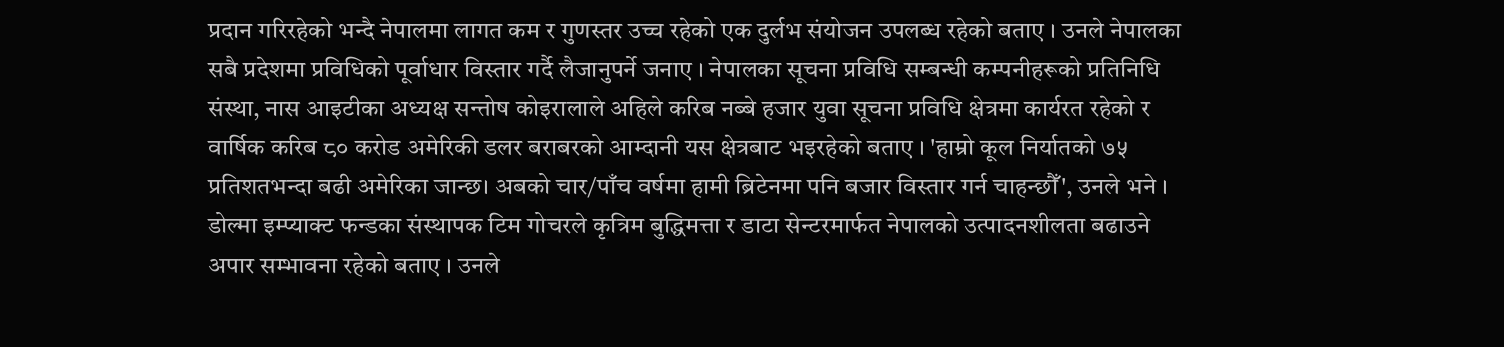प्रदान गरिरहेको भन्दै नेपालमा लागत कम र गुणस्तर उच्च रहेको एक दुर्लभ संयोजन उपलब्ध रहेको बताए । उनले नेपालका सबै प्रदेशमा प्रविधिको पूर्वाधार विस्तार गर्दै लैजानुपर्ने जनाए । नेपालका सूचना प्रविधि सम्बन्धी कम्पनीहरूको प्रतिनिधि संस्था, नास आइटीका अध्यक्ष सन्तोष कोइरालाले अहिले करिब नब्बे हजार युवा सूचना प्रविधि क्षेत्रमा कार्यरत रहेको र वार्षिक करिब ८० करोड अमेरिकी डलर बराबरको आम्दानी यस क्षेत्रबाट भइरहेको बताए । 'हाम्रो कूल निर्यातको ७५ प्रतिशतभन्दा बढी अमेरिका जान्छ। अबको चार/पाँच वर्षमा हामी ब्रिटेनमा पनि बजार विस्तार गर्न चाहन्छौँ', उनले भने । डोल्मा इम्प्याक्ट फन्डका संस्थापक टिम गोचरले कृत्रिम बुद्धिमत्ता र डाटा सेन्टरमार्फत नेपालको उत्पादनशीलता बढाउने अपार सम्भावना रहेको बताए । उनले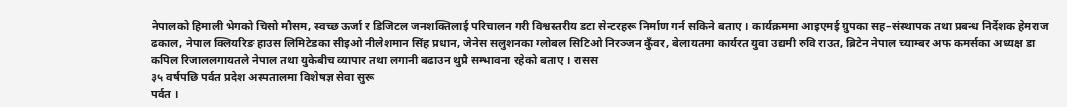नेपालको हिमाली भेगको चिसो मौसम, स्वच्छ ऊर्जा र डिजिटल जनशक्तिलाई परिचालन गरी विश्वस्तरीय डटा सेन्टरहरू निर्माण गर्न सकिने बताए । कार्यक्रममा आइएमई ग्रुपका सह–संस्थापक तथा प्रबन्ध निर्देशक हेमराज ढकाल, नेपाल क्लियरिङ हाउस लिमिटेडका सीइओ नीलेशमान सिंह प्रधान, जेनेस सलुशनका ग्लोबल सिटिओ निरञ्जन कुँवर, बेलायतमा कार्यरत युवा उद्यमी रुवि राउत, ब्रिटेन नेपाल च्याम्बर अफ कमर्सका अध्यक्ष डा कपिल रिजाललगायतले नेपाल तथा युकेबीच व्यापार तथा लगानी बढाउन थुप्रै सम्भावना रहेको बताए । रासस
३५ वर्षपछि पर्वत प्रदेश अस्पतालमा विशेषज्ञ सेवा सुरू
पर्वत ।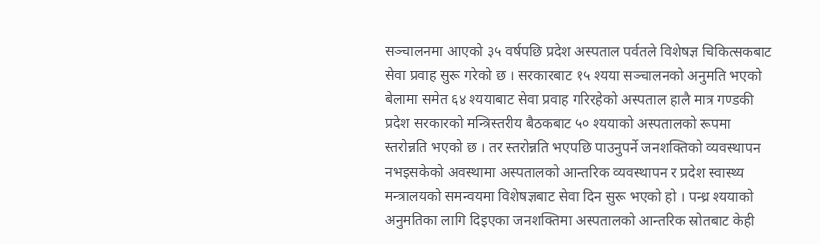सञ्चालनमा आएको ३५ वर्षपछि प्रदेश अस्पताल पर्वतले विशेषज्ञ चिकित्सकबाट सेवा प्रवाह सुरू गरेको छ । सरकारबाट १५ श्यया सञ्चालनको अनुमति भएको बेलामा समेत ६४ श्ययाबाट सेवा प्रवाह गरिरहेको अस्पताल हालै मात्र गण्डकी प्रदेश सरकारको मन्त्रिस्तरीय बैठकबाट ५० श्ययाको अस्पतालको रूपमा स्तरोन्नति भएको छ । तर स्तरोन्नति भएपछि पाउनुपर्ने जनशक्तिको व्यवस्थापन नभइसकेको अवस्थामा अस्पतालको आन्तरिक व्यवस्थापन र प्रदेश स्वास्थ्य मन्त्रालयको समन्वयमा विशेषज्ञबाट सेवा दिन सुरू भएको हो । पन्ध्र श्ययाको अनुमतिका लागि दिइएका जनशक्तिमा अस्पतालको आन्तरिक स्रोतबाट केही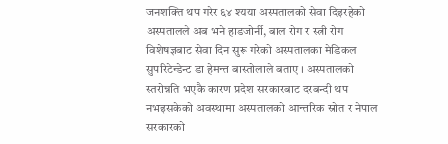जनशक्ति थप गरेर ६४ श्यया अस्पतालको सेवा दिइरहेको अस्पतालले अब भने हाडजोर्नी, बाल रोग र स्त्री रोग विशेषज्ञबाट सेवा दिन सुरू गरेको अस्पतालका मेडिकल सुपरिटेन्डेन्ट डा हेमन्त बास्तोलाले बताए । अस्पतालको स्तरोन्नति भएकै कारण प्रदेश सरकारबाट दरबन्दी थप नभइसकेको अवस्थामा अस्पतालको आन्तरिक स्रोत र नेपाल सरकारको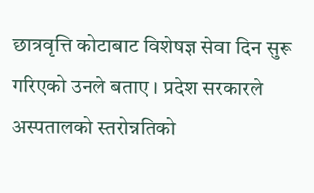छात्रवृत्ति कोटाबाट विशेषज्ञ सेवा दिन सुरू गरिएको उनले बताए । प्रदेश सरकारले अस्पतालको स्तरोन्नतिको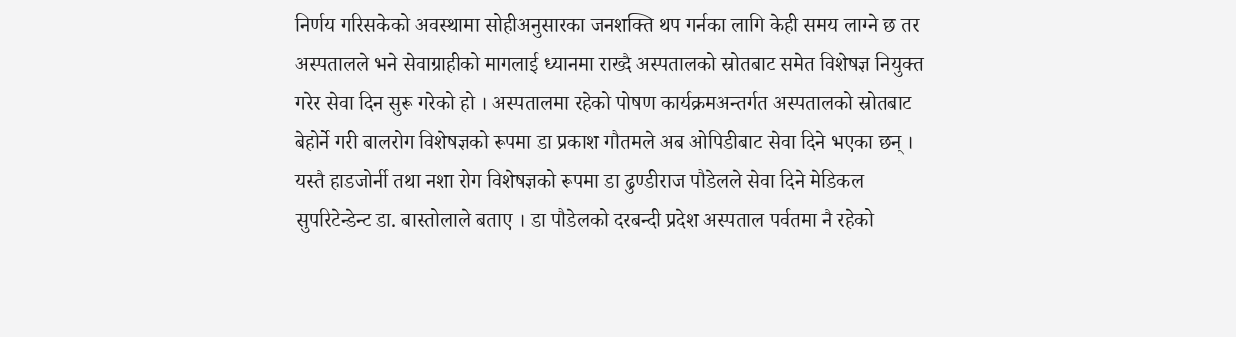निर्णय गरिसकेको अवस्थामा सोहीअनुसारका जनशक्ति थप गर्नका लागि केही समय लाग्ने छ तर अस्पतालले भने सेवाग्राहीको मागलाई ध्यानमा राख्दै अस्पतालको स्रोतबाट समेत विशेषज्ञ नियुक्त गरेर सेवा दिन सुरू गरेको हो । अस्पतालमा रहेको पोषण कार्यक्रमअन्तर्गत अस्पतालको स्रोतबाट बेहोर्ने गरी बालरोग विशेषज्ञको रूपमा डा प्रकाश गौतमले अब ओपिडीबाट सेवा दिने भएका छन् । यस्तै हाडजोर्नी तथा नशा रोग विशेषज्ञको रूपमा डा ढुण्डीराज पौडेलले सेवा दिने मेडिकल सुपरिटेन्डेन्ट डा. बास्तोलाले बताए । डा पौडेलको दरबन्दी प्रदेश अस्पताल पर्वतमा नै रहेको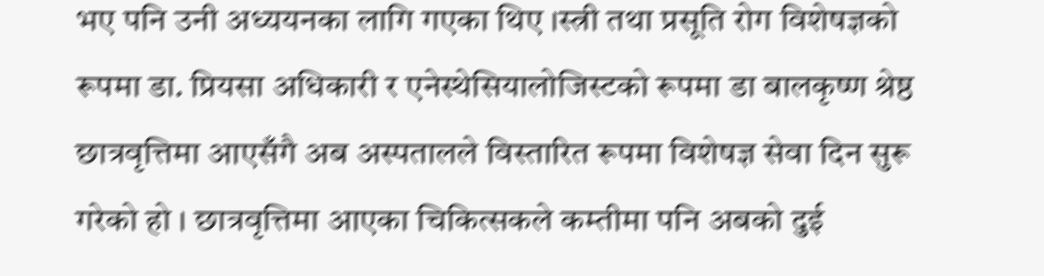भए पनि उनी अध्ययनका लागि गएका थिए ।स्त्री तथा प्रसूति रोग विशेषज्ञको रूपमा डा. प्रियसा अधिकारी र एनेस्थेसियालोजिस्टको रूपमा डा बालकृष्ण श्रेष्ठ छात्रवृत्तिमा आएसँगै अब अस्पतालले विस्तारित रूपमा विशेषज्ञ सेवा दिन सुरू गरेको हो । छात्रवृत्तिमा आएका चिकित्सकले कम्तीमा पनि अबको दुई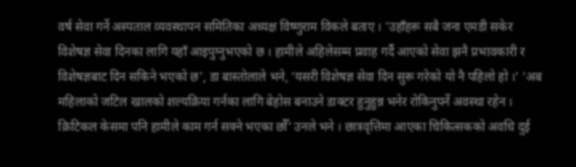वर्ष सेवा गर्ने अस्पताल व्यवस्थापन समितिका अध्यक्ष विष्णुराम विकले बताए । 'उहाँहरू सबै जना एमडी सकेर विशेषज्ञ सेवा दिनका लागि यहाँ आइपुग्नुभएको छ । हामीले अहिलेसम्म प्रवाह गर्दै आएको सेवा झनै प्रभावकारी र विशेषज्ञबाट दिन सकिने भएको छ', डा बास्तोलाले भने, ‘यसरी विशेषज्ञ सेवा दिन सुरू गरेको यो नै पहिलो हो ।’ ‘अब महिलाको जटिल खालको शल्यक्रिया गर्नका लागि बेहोस बनाउने डाक्टर हुनुहुन्न भनेर रोकिनुपर्ने अवस्था रहेन । क्रिटिकल केसमा पनि हामीले काम गर्न सक्ने भएका छौँ’ उनले भने । छात्रवृत्तिमा आएका चिकित्सकको अवधि दुई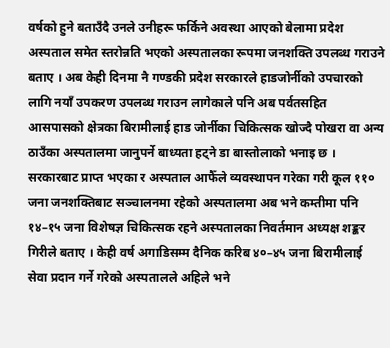वर्षको हुने बताउँदै उनले उनीहरू फर्किने अवस्था आएको बेलामा प्रदेश अस्पताल समेत स्तरोन्नति भएको अस्पतालका रूपमा जनशक्ति उपलब्ध गराउने बताए । अब केही दिनमा नै गण्डकी प्रदेश सरकारले हाडजोर्नीको उपचारको लागि नयाँ उपकरण उपलब्ध गराउन लागेकाले पनि अब पर्वतसहित आसपासको क्षेत्रका बिरामीलाई हाड जोर्नीका चिकित्सक खोज्दै पोखरा वा अन्य ठाउँका अस्पतालमा जानुपर्ने बाध्यता हट्ने डा बास्तोलाको भनाइ छ । सरकारबाट प्राप्त भएका र अस्पताल आफैँले व्यवस्थापन गरेका गरी कूल ११० जना जनशक्तिबाट सञ्चालनमा रहेको अस्पतालमा अब भने कम्तीमा पनि १४–१५ जना विशेषज्ञ चिकित्सक रहने अस्पतालका निवर्तमान अध्यक्ष शङ्कर गिरीले बताए । केही वर्ष अगाडिसम्म दैनिक करिब ४०–४५ जना बिरामीलाई सेवा प्रदान गर्ने गरेको अस्पतालले अहिले भने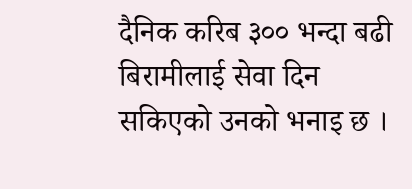दैनिक करिब ३०० भन्दा बढी बिरामीलाई सेवा दिन सकिएको उनको भनाइ छ ।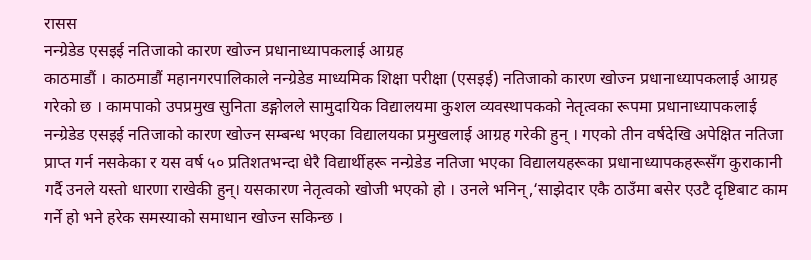रासस
नन्ग्रेडेड एसइई नतिजाको कारण खोज्न प्रधानाध्यापकलाई आग्रह
काठमाडौं । काठमाडौं महानगरपालिकाले नन्ग्रेडेड माध्यमिक शिक्षा परीक्षा (एसइई) नतिजाको कारण खोज्न प्रधानाध्यापकलाई आग्रह गरेको छ । कामपाको उपप्रमुख सुनिता डङ्गोलले सामुदायिक विद्यालयमा कुशल व्यवस्थापकको नेतृत्वका रूपमा प्रधानाध्यापकलाई नन्ग्रेडेड एसइई नतिजाको कारण खोज्न सम्बन्ध भएका विद्यालयका प्रमुखलाई आग्रह गरेकी हुन् । गएको तीन वर्षदेखि अपेक्षित नतिजा प्राप्त गर्न नसकेका र यस वर्ष ५० प्रतिशतभन्दा धेरै विद्यार्थीहरू नन्ग्रेडेड नतिजा भएका विद्यालयहरूका प्रधानाध्यापकहरूसँग कुराकानी गर्दै उनले यस्तो धारणा राखेकी हुन्। यसकारण नेतृत्वको खोजी भएको हो । उनले भनिन्,‘साझेदार एकै ठाउँमा बसेर एउटै दृष्टिबाट काम गर्ने हो भने हरेक समस्याको समाधान खोज्न सकिन्छ ।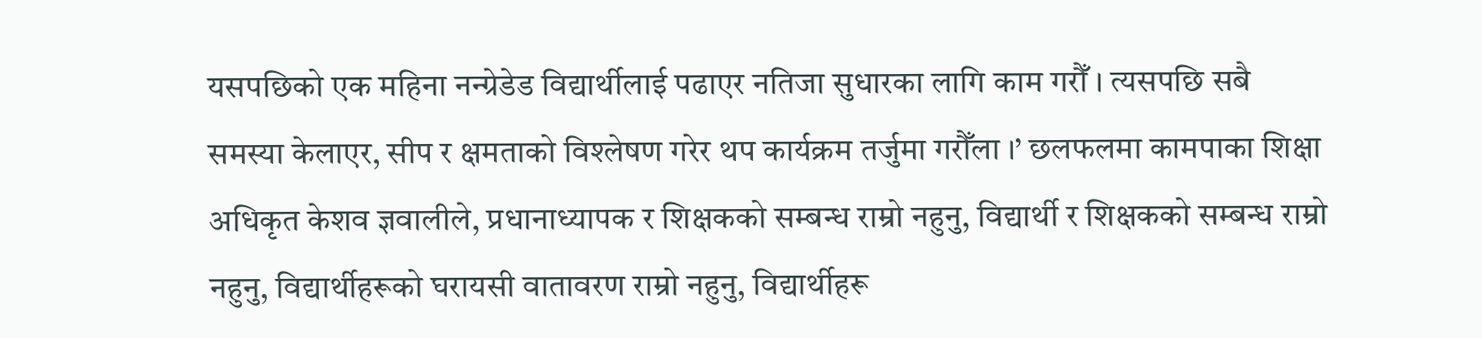यसपछिको एक महिना नन्ग्रेडेड विद्यार्थीलाई पढाएर नतिजा सुधारका लागि काम गरौँ । त्यसपछि सबै समस्या केलाएर, सीप र क्षमताको विश्लेषण गरेर थप कार्यक्रम तर्जुमा गरौँला ।’ छलफलमा कामपाका शिक्षा अधिकृत केशव ज्ञवालीले, प्रधानाध्यापक र शिक्षकको सम्बन्ध राम्रो नहुनु, विद्यार्थी र शिक्षकको सम्बन्ध राम्रो नहुनु, विद्यार्थीहरूको घरायसी वातावरण राम्रो नहुनु, विद्यार्थीहरू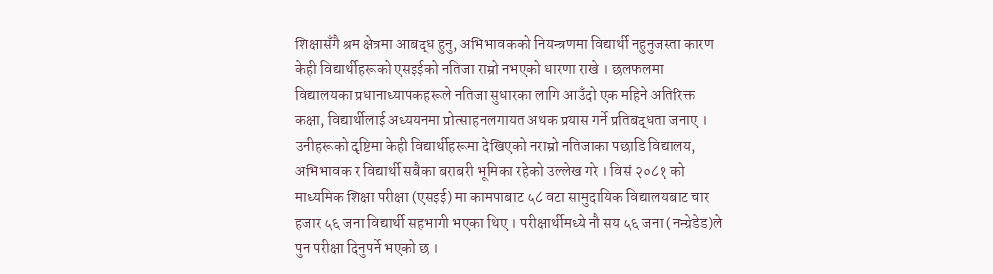शिक्षासँगै श्रम क्षेत्रमा आबद्ध हुनु, अभिभावकको नियन्त्रणमा विद्यार्थी नहुनुजस्ता कारण केही विद्यार्थीहरूको एसइईको नतिजा राम्रो नभएको धारणा राखे । छलफलमा विद्यालयका प्रधानाध्यापकहरूले नतिजा सुधारका लागि आउँदो एक महिने अतिरिक्त कक्षा, विद्यार्थीलाई अध्ययनमा प्रोत्साहनलगायत अथक प्रयास गर्ने प्रतिबद्धता जनाए । उनीहरूको दृष्टिमा केही विद्यार्थीहरूमा देखिएको नराम्रो नतिजाका पछाडि विद्यालय, अभिभावक र विद्यार्थी सबैका बराबरी भूमिका रहेको उल्लेख गरे । विसं २०८१ को माध्यमिक शिक्षा परीक्षा (एसइई) मा कामपाबाट ५८ वटा सामुदायिक विद्यालयबाट चार हजार ५६ जना विद्यार्थी सहभागी भएका थिए । परीक्षार्थीमध्ये नौ सय ५६ जना (नन्ग्रेडेड)ले पुन परीक्षा दिनुपर्ने भएको छ ।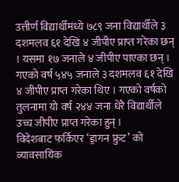उत्तीर्ण विद्यार्थीमध्ये ७८९ जना विद्यार्थीले ३ दशमलव ६१ देखि ४ जीपीए प्राप्त गरेका छन् । यसमा १७ जनाले ४ जीपीए पाएका छन् । गएको वर्ष ५४५ जनाले ३ दशमलव ६१ देखि ४ जीपीए प्राप्त गरेका थिए । गएको वर्षको तुलनामा यो वर्ष २४४ जना धेरै विद्यार्थीले उच्च जीपीए प्राप्त गरेका हुन् ।
विदेशबाट फर्किएर ‘ड्रागन फ्रुट’ को व्यावसायिक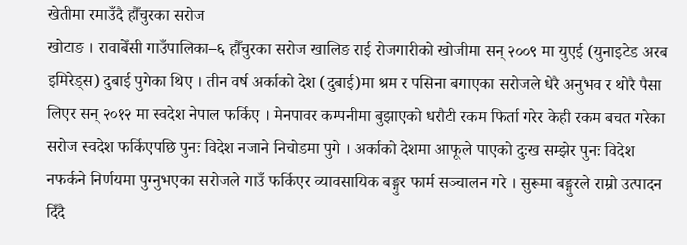खेतीमा रमाउँदै हौँचुरका सरोज
खोटाङ । रावाबेँसी गाउँपालिका–६ हौँचुरका सरोज खालिङ राई रोजगारीको खोजीमा सन् २००९ मा युएई (युनाइटेड अरब इमिरेड्स) दुबाई पुगेका थिए । तीन वर्ष अर्काको देश (दुबाई)मा श्रम र पसिना बगाएका सरोजले धेरै अनुभव र थोरै पैसा लिएर सन् २०१२ मा स्वदेश नेपाल फर्किए । मेनपावर कम्पनीमा बुझाएको धरौटी रकम फिर्ता गरेर केही रकम बचत गरेका सरोज स्वदेश फर्किएपछि पुनः विदेश नजाने निचोडमा पुगे । अर्काको देशमा आफूले पाएको दुःख सम्झेर पुनः विदेश नफर्कने निर्णयमा पुग्नुभएका सरोजले गाउँ फर्किएर व्यावसायिक बङ्गुर फार्म सञ्चालन गरे । सुरूमा बङ्गुरले राम्रो उत्पादन दिँदै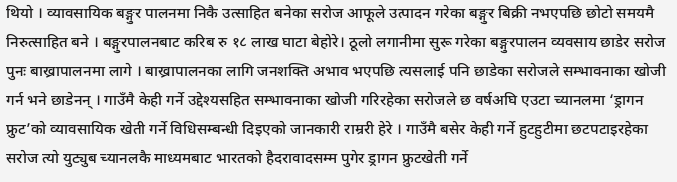थियो । व्यावसायिक बङ्गुर पालनमा निकै उत्साहित बनेका सरोज आफूले उत्पादन गरेका बङ्गुर बिक्री नभएपछि छोटो समयमै निरुत्साहित बने । बङ्गुरपालनबाट करिब रु १८ लाख घाटा बेहोरे। ठूलो लगानीमा सुरू गरेका बङ्गुरपालन व्यवसाय छाडेर सरोज पुनः बाख्रापालनमा लागे । बाख्रापालनका लागि जनशक्ति अभाव भएपछि त्यसलाई पनि छाडेका सरोजले सम्भावनाका खोजी गर्न भने छाडेनन् । गाउँमै केही गर्ने उद्देश्यसहित सम्भावनाका खोजी गरिरहेका सरोजले छ वर्षअघि एउटा च्यानलमा ‘ड्रागन फ्रुट’को व्यावसायिक खेती गर्ने विधिसम्बन्धी दिइएको जानकारी राम्ररी हेरे । गाउँमै बसेर केही गर्ने हुटहुटीमा छटपटाइरहेका सरोज त्यो युट्युब च्यानलकै माध्यमबाट भारतको हैदरावादसम्म पुगेर ड्रागन फ्रुटखेती गर्ने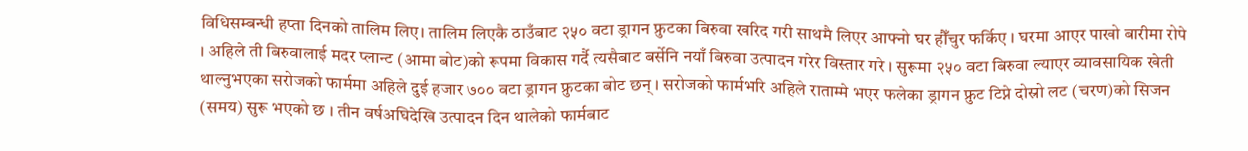विधिसम्बन्धी हप्ता दिनको तालिम लिए। तालिम लिएकै ठाउँबाट २५० वटा ड्रागन फ्रुटका बिरुवा खरिद गरी साथमै लिएर आफ्नो घर हौँचुर फर्किए । घरमा आएर पाखो बारीमा रोपे । अहिले ती बिरुवालाई मदर प्लान्ट (आमा बोट)को रूपमा विकास गर्दै त्यसैबाट बर्सेनि नयाँ बिरुवा उत्पादन गरेर विस्तार गरे । सुरूमा २५० वटा बिरुवा ल्याएर व्यावसायिक खेती थाल्नुभएका सरोजको फार्ममा अहिले दुई हजार ७०० वटा ड्रागन फ्रुटका बोट छन् । सरोजको फार्मभरि अहिले राताम्मे भएर फलेका ड्रागन फ्रुट टिप्ने दोस्रो लट (चरण)को सिजन (समय) सुरू भएको छ । तीन वर्षअघिदेखि उत्पादन दिन थालेको फार्मबाट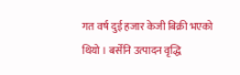गत वर्ष दुई हजार केजी बिक्री भएको थियो । बर्सेनि उत्पादन वृद्धि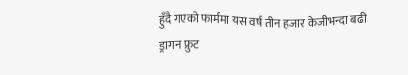हुँदै गएको फार्ममा यस वर्ष तीन हजार केजीभन्दा बढी ड्रागन फ्रुट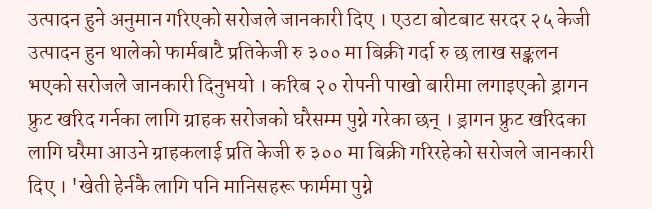उत्पादन हुने अनुमान गरिएको सरोजले जानकारी दिए । एउटा बोटबाट सरदर २५ केजी उत्पादन हुन थालेको फार्मबाटै प्रतिकेजी रु ३०० मा बिक्री गर्दा रु छ लाख सङ्कलन भएको सरोजले जानकारी दिनुभयो । करिब २० रोपनी पाखो बारीमा लगाइएको ड्रागन फ्रुट खरिद गर्नका लागि ग्राहक सरोजको घरैसम्म पुग्ने गरेका छन् । ड्रागन फ्रुट खरिदका लागि घरैमा आउने ग्राहकलाई प्रति केजी रु ३०० मा बिक्री गरिरहेको सरोजले जानकारी दिए । 'खेती हेर्नकै लागि पनि मानिसहरू फार्ममा पुग्ने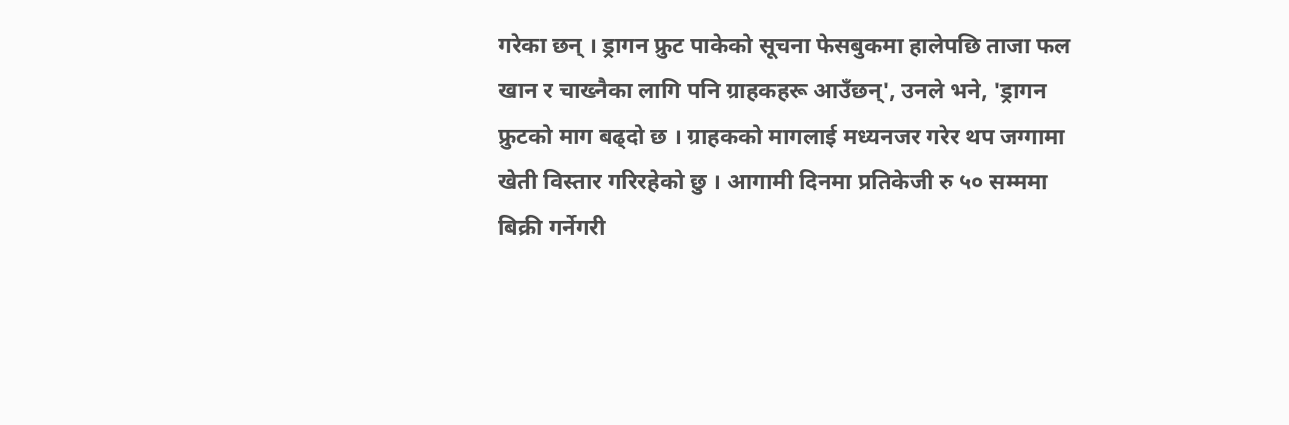गरेका छन् । ड्रागन फ्रुट पाकेको सूचना फेसबुकमा हालेपछि ताजा फल खान र चाख्नैका लागि पनि ग्राहकहरू आउँछन्', उनले भने, 'ड्रागन फ्रुटको माग बढ्दो छ । ग्राहकको मागलाई मध्यनजर गरेर थप जग्गामा खेती विस्तार गरिरहेको छु । आगामी दिनमा प्रतिकेजी रु ५० सम्ममा बिक्री गर्नेगरी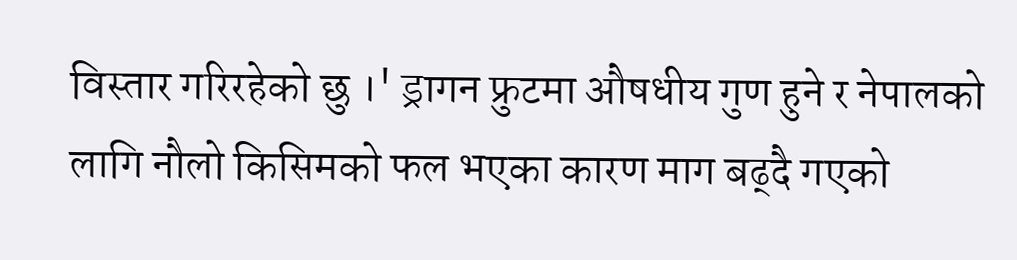विस्तार गरिरहेको छु ।' ड्रागन फ्रुटमा औषधीय गुण हुने र नेपालको लागि नौलो किसिमको फल भएका कारण माग बढ्दै गएको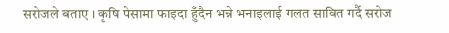सरोजले बताए । कृषि पेसामा फाइदा हुँदैन भन्ने भनाइलाई गलत सावित गर्दै सरोज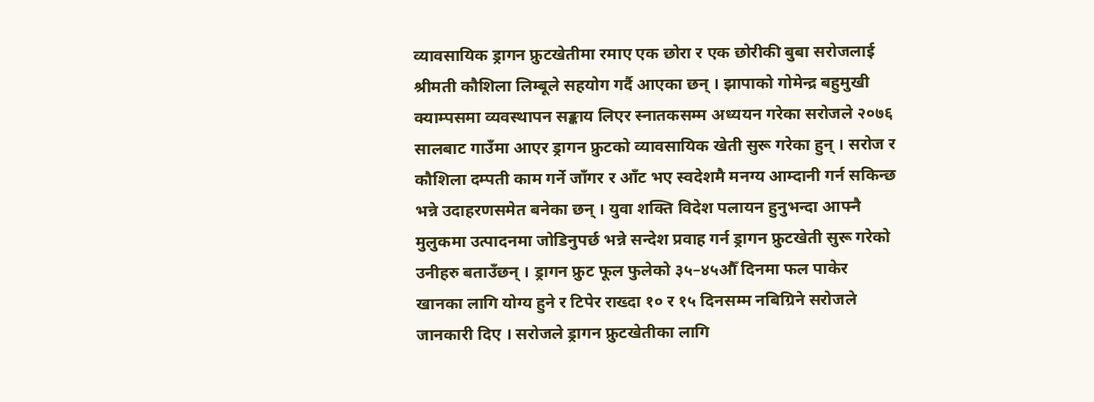व्यावसायिक ड्रागन फ्रुटखेतीमा रमाए एक छोरा र एक छोरीकी बुबा सरोजलाई श्रीमती कौशिला लिम्बूले सहयोग गर्दै आएका छन् । झापाको गोमेन्द्र बहुमुखी क्याम्पसमा व्यवस्थापन सङ्काय लिएर स्नातकसम्म अध्ययन गरेका सरोजले २०७६ सालबाट गाउँमा आएर ड्रागन फ्रुटको व्यावसायिक खेती सुरू गरेका हुन् । सरोज र कौशिला दम्पती काम गर्ने जाँगर र आँट भए स्वदेशमै मनग्य आम्दानी गर्न सकिन्छ भन्ने उदाहरणसमेत बनेका छन् । युवा शक्ति विदेश पलायन हुनुभन्दा आफ्नै मुलुकमा उत्पादनमा जोडिनुपर्छ भन्ने सन्देश प्रवाह गर्न ड्रागन फ्रुटखेती सुरू गरेको उनीहरु बताउँछन् । ड्रागन फ्रुट फूल फुलेको ३५–४५औँ दिनमा फल पाकेर खानका लागि योग्य हुने र टिपेर राख्दा १० र १५ दिनसम्म नबिग्रिने सरोजले जानकारी दिए । सरोजले ड्रागन फ्रुटखेतीका लागि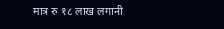मात्र रु १८ लाख लगानी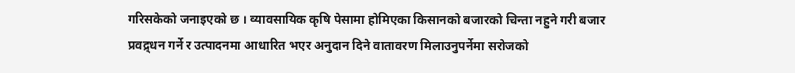गरिसकेको जनाइएको छ । व्यावसायिक कृषि पेसामा होमिएका किसानको बजारको चिन्ता नहुने गरी बजार प्रवद्र्धन गर्ने र उत्पादनमा आधारित भएर अनुदान दिने वातावरण मिलाउनुपर्नेमा सरोजको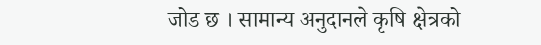जोड छ । सामान्य अनुदानले कृषि क्षेत्रको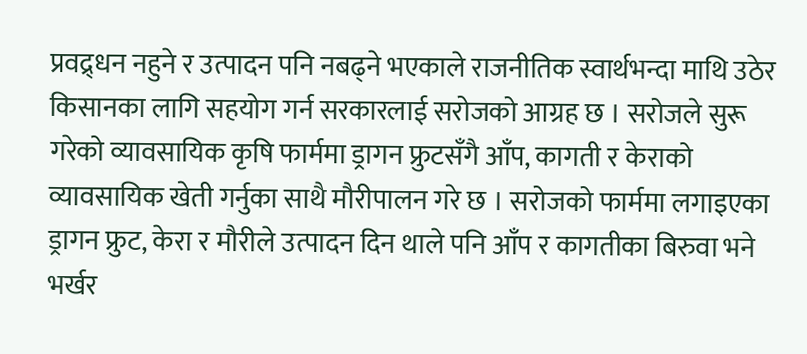प्रवद्र्धन नहुने र उत्पादन पनि नबढ्ने भएकाले राजनीतिक स्वार्थभन्दा माथि उठेर किसानका लागि सहयोग गर्न सरकारलाई सरोजको आग्रह छ । सरोजले सुरू गरेको व्यावसायिक कृषि फार्ममा ड्रागन फ्रुटसँगै आँप, कागती र केराको व्यावसायिक खेती गर्नुका साथै मौरीपालन गरे छ । सरोजको फार्ममा लगाइएका ड्रागन फ्रुट, केरा र मौरीले उत्पादन दिन थाले पनि आँप र कागतीका बिरुवा भने भर्खर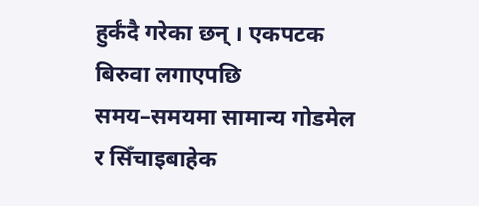हुर्कंदै गरेका छन् । एकपटक बिरुवा लगाएपछि समय–समयमा सामान्य गोडमेल र सिँचाइबाहेक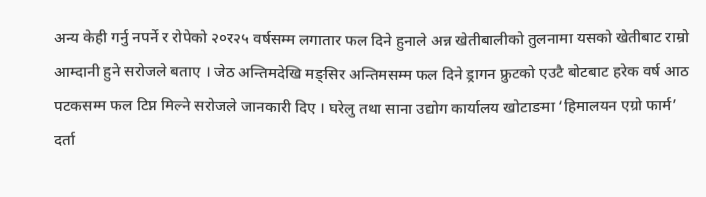अन्य केही गर्नु नपर्ने र रोपेको २०र२५ वर्षसम्म लगातार फल दिने हुनाले अन्न खेतीबालीको तुलनामा यसको खेतीबाट राम्रो आम्दानी हुने सरोजले बताए । जेठ अन्तिमदेखि मङ्सिर अन्तिमसम्म फल दिने ड्रागन फ्रुटको एउटै बोटबाट हरेक वर्ष आठ पटकसम्म फल टिप्न मिल्ने सरोजले जानकारी दिए । घरेलु तथा साना उद्योग कार्यालय खोटाङमा ‘हिमालयन एग्रो फार्म’ दर्ता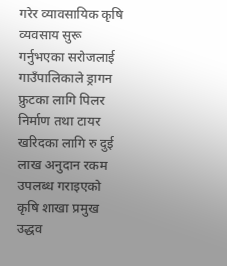गरेर व्यावसायिक कृषि व्यवसाय सुरू गर्नुभएका सरोजलाई गाउँपालिकाले ड्रागन फ्रुटका लागि पिलर निर्माण तथा टायर खरिदका लागि रु दुई लाख अनुदान रकम उपलब्ध गराइएको कृषि शाखा प्रमुख उद्धव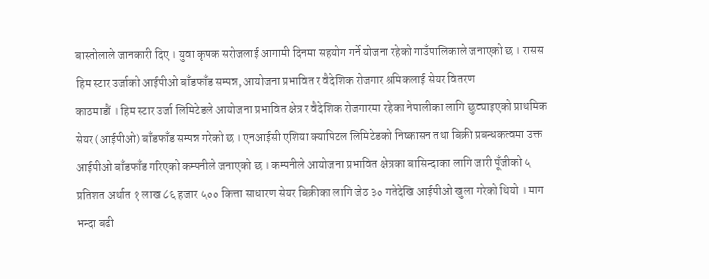बास्तोलाले जानकारी दिए । युवा कृषक सरोजलाई आगामी दिनमा सहयोग गर्ने योजना रहेको गाउँपालिकाले जनाएको छ । रासस
हिम स्टार उर्जाको आईपीओ बाँडफाँड सम्पन्न, आयोजना प्रभावित र वैदेशिक रोजगार श्रमिकलाई सेयर वितरण
काठमाडौं । हिम स्टार उर्जा लिमिटेडले आयोजना प्रभावित क्षेत्र र वैदेशिक रोजगारमा रहेका नेपालीका लागि छुट्याइएको प्राथमिक सेयर (आईपीओ) बाँडफाँड सम्पन्न गरेको छ । एनआईसी एशिया क्यापिटल लिमिटेडको निष्कासन तथा बिक्री प्रबन्धकत्वमा उक्त आईपीओ बाँडफाँड गरिएको कम्पनीले जनाएको छ । कम्पनीले आयोजना प्रभावित क्षेत्रका बासिन्दाका लागि जारी पूँजीको ५ प्रतिशत अर्थात १ लाख ८६ हजार ५०० कित्ता साधारण सेयर बिक्रीका लागि जेठ ३० गतेदेखि आईपीओ खुला गरेको थियो । माग भन्दा बढी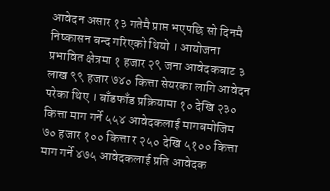आवेदन असार १३ गतेमै प्राप्त भएपछि सो दिनमै निष्कासन बन्द गरिएको थियो । आयोजना प्रभावित क्षेत्रमा १ हजार २९ जना आवेदकबाट ३ लाख ९९ हजार ७४० कित्ता सेयरका लागि आवेदन परेका थिए । बाँडफाँड प्रक्रियामा १० देखि २३० कित्ता माग गर्ने ५५४ आवेदकलाई मागबमोजिम ७० हजार १०० कित्ता र २५० देखि ५१०० कित्ता माग गर्ने ४७५ आवेदकलाई प्रति आवेदक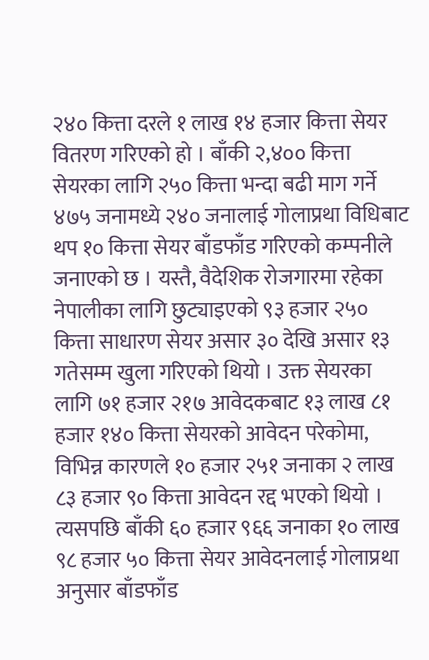२४० कित्ता दरले १ लाख १४ हजार कित्ता सेयर वितरण गरिएको हो । बाँकी २,४०० कित्ता सेयरका लागि २५० कित्ता भन्दा बढी माग गर्ने ४७५ जनामध्ये २४० जनालाई गोलाप्रथा विधिबाट थप १० कित्ता सेयर बाँडफाँड गरिएको कम्पनीले जनाएको छ । यस्तै, वैदेशिक रोजगारमा रहेका नेपालीका लागि छुट्याइएको ९३ हजार २५० कित्ता साधारण सेयर असार ३० देखि असार १३ गतेसम्म खुला गरिएको थियो । उक्त सेयरका लागि ७१ हजार २१७ आवेदकबाट १३ लाख ८१ हजार १४० कित्ता सेयरको आवेदन परेकोमा, विभिन्न कारणले १० हजार २५१ जनाका २ लाख ८३ हजार ९० कित्ता आवेदन रद्द भएको थियो । त्यसपछि बाँकी ६० हजार ९६६ जनाका १० लाख ९८ हजार ५० कित्ता सेयर आवेदनलाई गोलाप्रथा अनुसार बाँडफाँड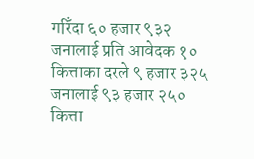गरिँदा ६० हजार ९३२ जनालाई प्रति आवेदक १० कित्ताका दरले ९ हजार ३२५ जनालाई ९३ हजार २५० कित्ता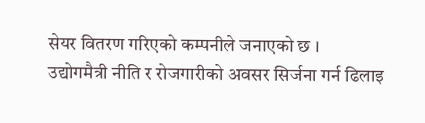सेयर वितरण गरिएको कम्पनीले जनाएको छ ।
उद्योगमैत्री नीति र रोजगारीको अवसर सिर्जना गर्न ढिलाइ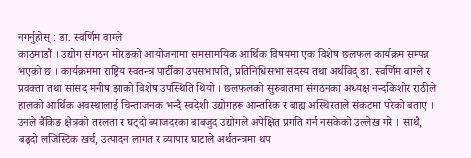नगर्नुहोस् : डा. स्वर्णिम वाग्ले
काठमाडौं । उद्योग संगठन मोरङको आयोजनामा समसामयिक आर्थिक विषयमा एक विशेष छलफल कार्यक्रम सम्पन्न भएको छ । कार्यक्रममा राष्ट्रिय स्वतन्त्र पार्टीका उपसभापति, प्रतिनिधिसभा सदस्य तथा अर्थविद् डा. स्वर्णिम वाग्ले र प्रवक्ता तथा सांसद मनीष झाको विशेष उपस्थिति थियो । छलफलको सुरुवातमा संगठनका अध्यक्ष नन्दकिशोर राठीले हालको आर्थिक अवस्थालाई चिन्ताजनक भन्दै स्वदेशी उद्योगहरू आन्तरिक र बाह्य अस्थिरताले संकटमा परेको बताए । उनले बैंकिङ क्षेत्रको तरलता र घट्दो ब्याजदरका बाबजुद उद्योगले अपेक्षित प्रगति गर्न नसकेको उल्लेख गरे । साथै, बढ्दो लजिस्टिक खर्च, उत्पादन लागत र व्यापार घाटाले अर्थतन्त्रमा थप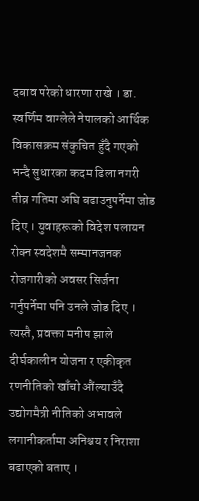दबाव परेको धारणा राखे । डा. स्वर्णिम वाग्लेले नेपालको आर्थिक विकासक्रम संकुचित हुँदै गएको भन्दै सुधारका कदम ढिला नगरी तीव्र गतिमा अघि बढाउनुपर्नेमा जोड दिए । युवाहरूको विदेश पलायन रोक्न स्वदेशमै सम्मानजनक रोजगारीको अवसर सिर्जना गर्नुपर्नेमा पनि उनले जोड दिए । त्यस्तै, प्रवक्ता मनीष झाले दीर्घकालीन योजना र एकीकृत रणनीतिको खाँचो औंल्याउँदै उद्योगमैत्री नीतिको अभावले लगानीकर्तामा अनिश्चय र निराशा बढाएको बताए ।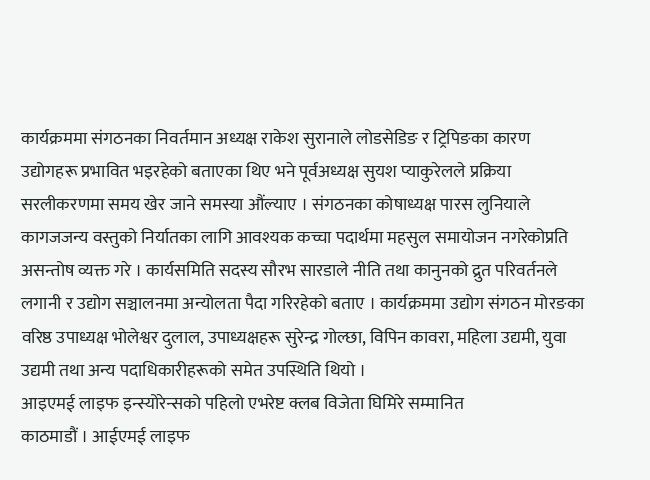कार्यक्रममा संगठनका निवर्तमान अध्यक्ष राकेश सुरानाले लोडसेडिङ र ट्रिपिङका कारण उद्योगहरू प्रभावित भइरहेको बताएका थिए भने पूर्वअध्यक्ष सुयश प्याकुरेलले प्रक्रिया सरलीकरणमा समय खेर जाने समस्या औंल्याए । संगठनका कोषाध्यक्ष पारस लुनियाले कागजजन्य वस्तुको निर्यातका लागि आवश्यक कच्चा पदार्थमा महसुल समायोजन नगरेकोप्रति असन्तोष व्यक्त गरे । कार्यसमिति सदस्य सौरभ सारडाले नीति तथा कानुनको द्रुत परिवर्तनले लगानी र उद्योग सञ्चालनमा अन्योलता पैदा गरिरहेको बताए । कार्यक्रममा उद्योग संगठन मोरङका वरिष्ठ उपाध्यक्ष भोलेश्वर दुलाल, उपाध्यक्षहरू सुरेन्द्र गोल्छा, विपिन कावरा, महिला उद्यमी, युवा उद्यमी तथा अन्य पदाधिकारीहरूको समेत उपस्थिति थियो ।
आइएमई लाइफ इन्स्योरेन्सको पहिलो एभरेष्ट क्लब विजेता घिमिरे सम्मानित
काठमाडौं । आईएमई लाइफ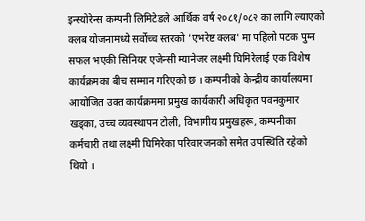इन्स्योरेन्स कम्पनी लिमिटेडले आर्थिक वर्ष २०८१/०८२ का लागि ल्याएको क्लब योजनामध्ये सर्वोच्च स्तरको 'एभरेष्ट क्लब' मा पहिलो पटक पुग्न सफल भएकी सिनियर एजेन्सी म्यानेजर लक्ष्मी घिमिरेलाई एक विशेष कार्यक्रमका बीच सम्मान गरिएको छ । कम्पनीको केन्द्रीय कार्यालयमा आयोजित उक्त कार्यक्रममा प्रमुख कार्यकारी अधिकृत पवनकुमार खड्का, उच्च व्यवस्थापन टोली, विभागीय प्रमुखहरू, कम्पनीका कर्मचारी तथा लक्ष्मी घिमिरेका परिवारजनको समेत उपस्थिति रहेको थियो ।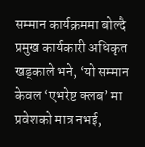सम्मान कार्यक्रममा बोल्दै प्रमुख कार्यकारी अधिकृत खड्काले भने, ‘यो सम्मान केवल ‘एभरेष्ट क्लब’ मा प्रवेशको मात्र नभई,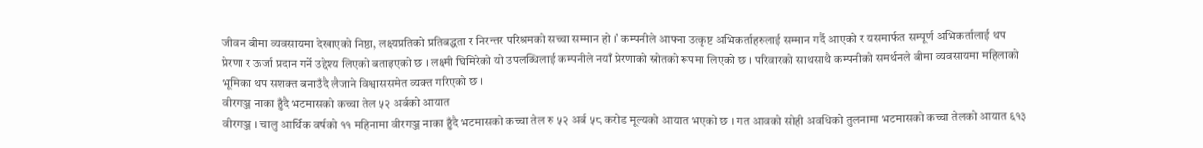जीवन बीमा व्यवसायमा देखाएको निष्ठा, लक्ष्यप्रतिको प्रतिबद्धता र निरन्तर परिश्रमको सच्चा सम्मान हो ।’ कम्पनीले आफ्ना उत्कृष्ट अभिकर्ताहरुलाई सम्मान गर्दै आएको र यसमार्फत सम्पूर्ण अभिकर्तालाई थप प्रेरणा र ऊर्जा प्रदान गर्ने उद्देश्य लिएको बताइएको छ । लक्ष्मी घिमिरेको यो उपलब्धिलाई कम्पनीले नयाँ प्रेरणाको स्रोतको रूपमा लिएको छ । परिवारको साथसाथै कम्पनीको समर्थनले बीमा व्यवसायमा महिलाको भूमिका थप सशक्त बनाउँदै लैजाने विश्वाससमेत व्यक्त गरिएको छ ।
वीरगञ्ज नाका हुँदै भटमासको कच्चा तेल ५२ अर्बको आयात
वीरगञ्ज । चालु आर्थिक वर्षको ११ महिनामा वीरगञ्ज नाका हुँदै भटमासको कच्चा तेल रु ५२ अर्ब ५८ करोड मूल्यको आयात भएको छ । गत आवको सोही अवधिको तुलनामा भटमासको कच्चा तेलको आयात ६१३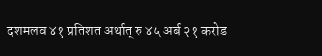दशमलव ४१ प्रतिशत अर्थात् रु ४५ अर्ब २१ करोड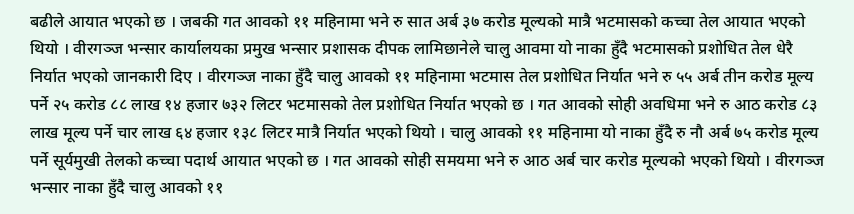बढीले आयात भएको छ । जबकी गत आवको ११ महिनामा भने रु सात अर्ब ३७ करोड मूल्यको मात्रै भटमासको कच्चा तेल आयात भएको थियो । वीरगञ्ज भन्सार कार्यालयका प्रमुख भन्सार प्रशासक दीपक लामिछानेले चालु आवमा यो नाका हुँदै भटमासको प्रशोधित तेल धेरै निर्यात भएको जानकारी दिए । वीरगञ्ज नाका हुँदै चालु आवको ११ महिनामा भटमास तेल प्रशोधित निर्यात भने रु ५५ अर्ब तीन करोड मूल्य पर्ने २५ करोड ८८ लाख १४ हजार ७३२ लिटर भटमासको तेल प्रशोधित निर्यात भएको छ । गत आवको सोही अवधिमा भने रु आठ करोड ८३ लाख मूल्य पर्ने चार लाख ६४ हजार १३८ लिटर मात्रै निर्यात भएको थियो । चालु आवको ११ महिनामा यो नाका हुँदै रु नौ अर्ब ७५ करोड मूल्य पर्ने सूर्यमुखी तेलको कच्चा पदार्थ आयात भएको छ । गत आवको सोही समयमा भने रु आठ अर्ब चार करोड मूल्यको भएको थियो । वीरगञ्ज भन्सार नाका हुँदै चालु आवको ११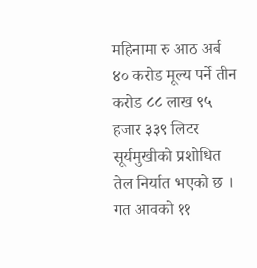महिनामा रु आठ अर्ब ४० करोड मूल्य पर्ने तीन करोड ८८ लाख ९५ हजार ३३९ लिटर सूर्यमुखीको प्रशोधित तेल निर्यात भएको छ । गत आवको ११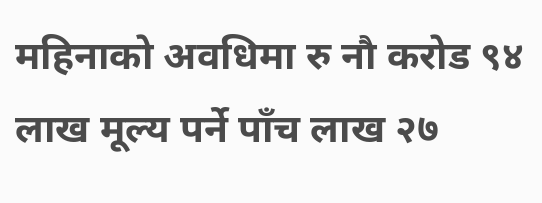महिनाको अवधिमा रु नौ करोड ९४ लाख मूल्य पर्ने पाँच लाख २७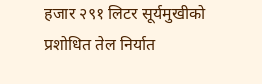हजार २९१ लिटर सूर्यमुखीको प्रशोधित तेल निर्यात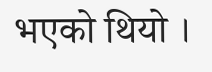भएको थियो ।